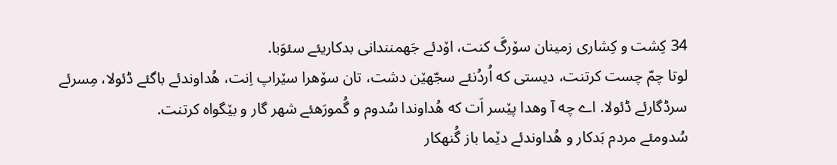34 کِشت و کِشاری زمینان سۆرگَ کنت، اۆدئے جَهمنندانی بدکاریئے سئوَبا.
لوتا چمّ چست کرتنت، دیستی که اُردُنئے سجّهێن دشت، تان سۆهرا سێراپ اِنت، هُداوندئے باگئے ڈئولا، مِسرئے سرڈگارئے ڈئولا. اے چه آ وهدا پێسر اَت که هُداوندا سُدوم و گُمورَهئے شهر گار و بێگواه کرتنت.
سُدومئے مردم بَدکار و هُداوندئے دێما باز گُنهکار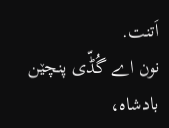اَتنت.
نون اے گُڈّی پنچێن بادشاه،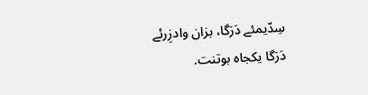سِدّیمئے دَرَگا، بزان وادزِرئے دَرَگا یکجاه بوتنت.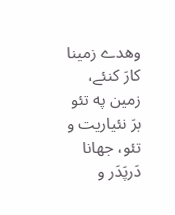وهدے زمینا کارَ کنئے، زمین په تئو برَ نئیاریت و تئو، جهانا دَرپَدَر و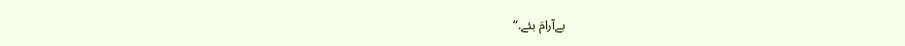بےآرامَ بئے.“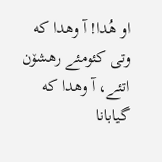او هُدا! آ وهدا که وتی کئومئے رهشۆن اتئے، آ وهدا که گیابانا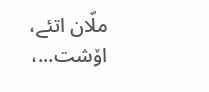ملّان اتئے، اۆشت...،